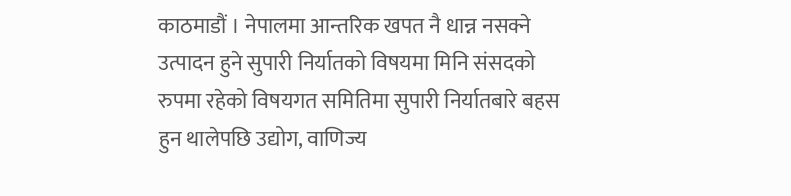काठमाडौं । नेपालमा आन्तरिक खपत नै धान्न नसक्ने उत्पादन हुने सुपारी निर्यातको विषयमा मिनि संसदको रुपमा रहेको विषयगत समितिमा सुपारी निर्यातबारे बहस हुन थालेपछि उद्योग, वाणिज्य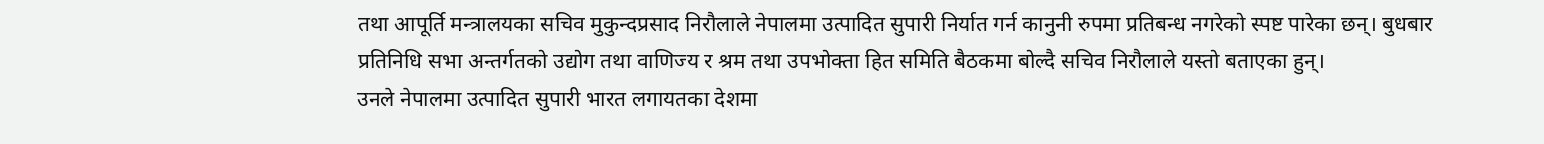तथा आपूर्ति मन्त्रालयका सचिव मुकुन्दप्रसाद निरौलाले नेपालमा उत्पादित सुपारी निर्यात गर्न कानुनी रुपमा प्रतिबन्ध नगरेको स्पष्ट पारेका छन्। बुधबार प्रतिनिधि सभा अन्तर्गतको उद्योग तथा वाणिज्य र श्रम तथा उपभोक्ता हित समिति बैठकमा बोल्दै सचिव निरौलाले यस्तो बताएका हुन्।
उनले नेपालमा उत्पादित सुपारी भारत लगायतका देशमा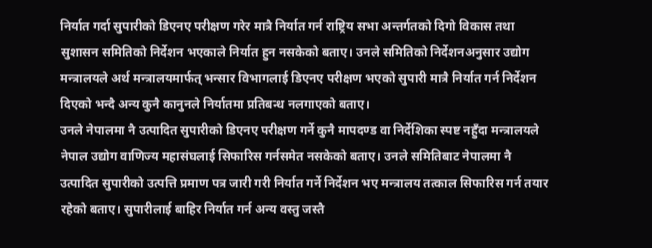निर्यात गर्दा सुपारीको डिएनए परीक्षण गरेर मात्रै निर्यात गर्न राष्ट्रिय सभा अन्तर्गतको दिगो विकास तथा सुशासन समितिको निर्देशन भएकाले निर्यात हुन नसकेको बताए। उनले समितिको निर्देशनअनुसार उद्योग मन्त्रालयले अर्थ मन्त्रालयमार्फत् भन्सार विभागलाई डिएनए परीक्षण भएको सुपारी मात्रै निर्यात गर्न निर्देशन दिएको भन्दै अन्य कुनै कानुनले निर्यातमा प्रतिबन्ध नलगाएको बताए।
उनले नेपालमा नै उत्पादित सुपारीको डिएनए परीक्षण गर्ने कुनै मापदण्ड वा निर्देशिका स्पष्ट नहुँदा मन्त्रालयले नेपाल उद्योग वाणिज्य महासंघलाई सिफारिस गर्नसमेत नसकेको बताए। उनले समितिबाट नेपालमा नै उत्पादित सुपारीको उत्पत्ति प्रमाण पत्र जारी गरी निर्यात गर्ने निर्देशन भए मन्त्रालय तत्काल सिफारिस गर्न तयार रहेको बताए। सुपारीलाई बाहिर निर्यात गर्न अन्य वस्तु जस्तै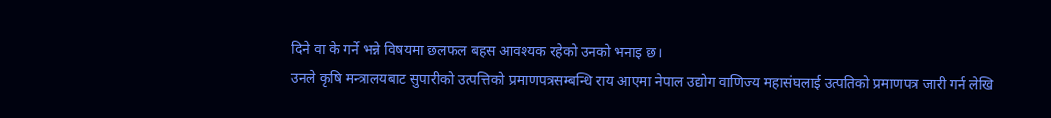दिने वा के गर्ने भन्ने विषयमा छलफल बहस आवश्यक रहेको उनको भनाइ छ।
उनले कृषि मन्त्रालयबाट सुपारीको उत्पत्तिको प्रमाणपत्रसम्बन्धि राय आएमा नेपाल उद्योग वाणिज्य महासंघलाई उत्पतिको प्रमाणपत्र जारी गर्न लेखि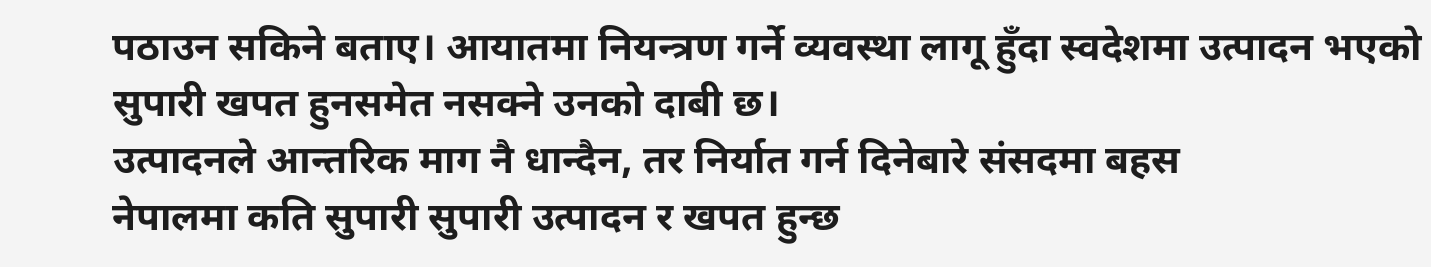पठाउन सकिने बताए। आयातमा नियन्त्रण गर्ने व्यवस्था लागू हुँदा स्वदेशमा उत्पादन भएको सुपारी खपत हुनसमेत नसक्ने उनको दाबी छ।
उत्पादनले आन्तरिक माग नै धान्दैन, तर निर्यात गर्न दिनेबारे संसदमा बहस
नेपालमा कति सुपारी सुपारी उत्पादन र खपत हुन्छ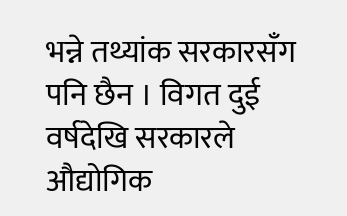भन्ने तथ्यांक सरकारसँग पनि छैन । विगत दुई वर्षदेखि सरकारले औद्योगिक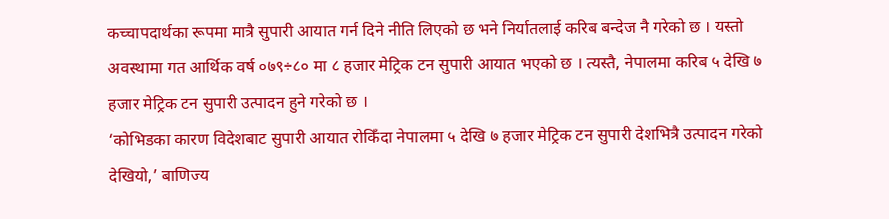कच्चापदार्थका रूपमा मात्रै सुपारी आयात गर्न दिने नीति लिएको छ भने निर्यातलाई करिब बन्देज नै गरेको छ । यस्तो अवस्थामा गत आर्थिक वर्ष ०७९÷८० मा ८ हजार मेट्रिक टन सुपारी आयात भएको छ । त्यस्तै, नेपालमा करिब ५ देखि ७ हजार मेट्रिक टन सुपारी उत्पादन हुने गरेको छ ।
‘कोभिडका कारण विदेशबाट सुपारी आयात रोकिँदा नेपालमा ५ देखि ७ हजार मेट्रिक टन सुपारी देशभित्रै उत्पादन गरेको देखियो,’ बाणिज्य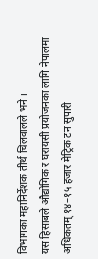विभागका महानिर्देशक तीर्थ चिलवालले भने ।
यस हिसाबले औद्योगिक र घरायसी प्रयोजनका लागि नेपालमा अधिकतम् १४–१५ हजार मेट्रिक टन सुपारी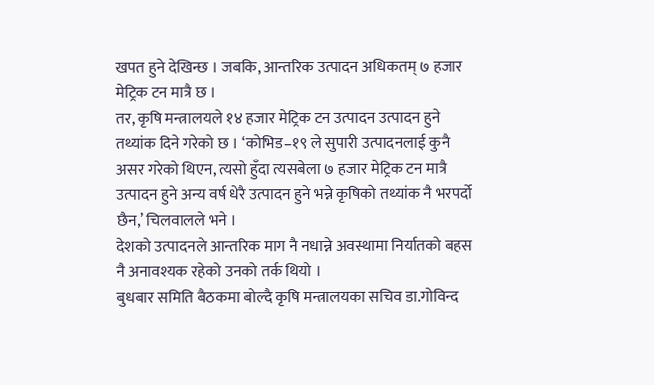खपत हुने देखिन्छ । जबकि, आन्तरिक उत्पादन अधिकतम् ७ हजार मेट्रिक टन मात्रै छ ।
तर, कृषि मन्त्रालयले १४ हजार मेट्रिक टन उत्पादन उत्पादन हुने तथ्यांक दिने गरेको छ । ‘कोभिड–१९ ले सुपारी उत्पादनलाई कुनै असर गरेको थिएन, त्यसो हुँदा त्यसबेला ७ हजार मेट्रिक टन मात्रै उत्पादन हुने अन्य वर्ष धेरै उत्पादन हुने भन्ने कृषिको तथ्यांक नै भरपर्दो छैन,’ चिलवालले भने ।
देशको उत्पादनले आन्तरिक माग नै नधान्ने अवस्थामा निर्यातको बहस नै अनावश्यक रहेको उनको तर्क थियो ।
बुधबार समिति बैठकमा बोल्दै कृषि मन्त्रालयका सचिव डा.गोविन्द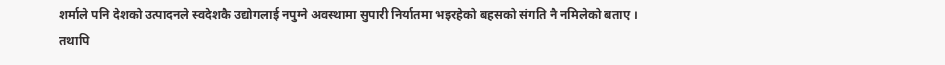शर्माले पनि देशको उत्पादनले स्वदेशकै उद्योगलाई नपुग्ने अवस्थामा सुपारी निर्यातमा भइरहेको बहसको संगति नै नमिलेको बताए । तथापि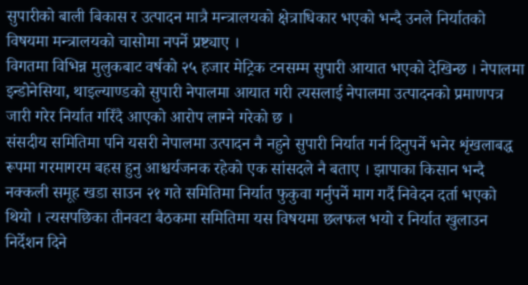सुपारीको बाली बिकास र उत्पादन मात्रै मन्त्रालयको क्षेत्राधिकार भएको भन्दै उनले निर्यातको विषयमा मन्त्रालयको चासोमा नपर्ने प्रष्ट्याए ।
विगतमा विभिन्न मुलुकबाट वर्षको २५ हजार मेट्रिक टनसम्म सुपारी आयात भएको देखिन्छ । नेपालमा इन्डोनेसिया, थाइल्याण्डको सुपारी नेपालमा आयात गरी त्यसलाई नेपालमा उत्पादनको प्रमाणपत्र जारी गरेर निर्यात गरिँदै आएको आरोप लाग्ने गरेको छ ।
संसदीय समितिमा पनि यसरी नेपालमा उत्पादन नै नहुने सुपारी निर्यात गर्न दिनुपर्ने भनेर शृंखलाबद्ध रूपमा गरमागरम बहस हुनु आश्चर्यजनक रहेको एक सांसदले नै बताए । झापाका किसान भन्दै नक्कली समूह खडा साउन २१ गते समितिमा निर्यात फुकुवा गर्नुपर्ने माग गर्दै निवेदन दर्ता भएको थियो । त्यसपछिका तीनवटा बैठकमा समितिमा यस विषयमा छलफल भयो र निर्यात खुलाउन निर्देशन दिने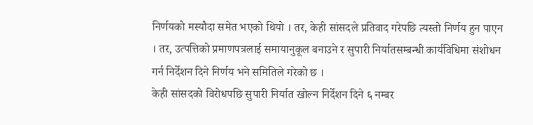निर्णयको मस्यौदा समेत भएको थियो । तर, केही सांसदले प्रतिवाद गरेपछि त्यस्तो निर्णय हुन पाएन । तर, उत्पत्तिको प्रमाणपत्रलाई समायानुकूल बनाउने र सुपारी निर्यातसम्बन्धी कार्यविधिमा संशोधन गर्न निर्देशन दिने निर्णय भने समितिले गरेको छ ।
केही सांसदको विरोधपछि सुपारी निर्यात खोल्न निर्देशन दिने ६ नम्बर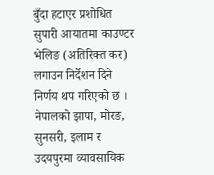बुँदा हटाएर प्रशोधित सुपारी आयातमा काउण्टर भेलिङ (अतिरिक्त कर) लगाउन निर्देशन दिने निर्णय थप गरिएको छ ।
नेपालको झापा, मोरङ, सुनसरी, इलाम र उदयपुरमा व्यावसायिक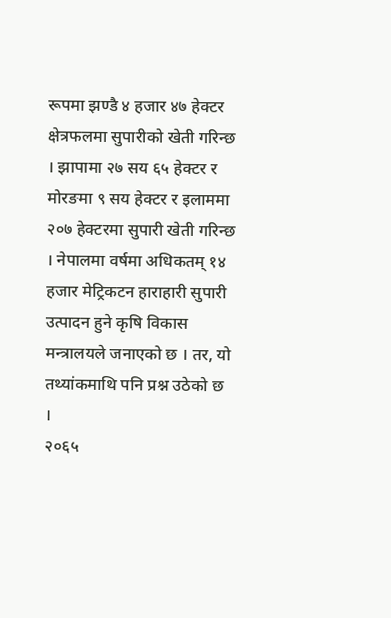रूपमा झण्डै ४ हजार ४७ हेक्टर क्षेत्रफलमा सुपारीको खेती गरिन्छ । झापामा २७ सय ६५ हेक्टर र मोरङमा ९ सय हेक्टर र इलाममा २०७ हेक्टरमा सुपारी खेती गरिन्छ । नेपालमा वर्षमा अधिकतम् १४ हजार मेट्रिकटन हाराहारी सुपारी उत्पादन हुने कृषि विकास मन्त्रालयले जनाएको छ । तर, यो तथ्यांकमाथि पनि प्रश्न उठेको छ ।
२०६५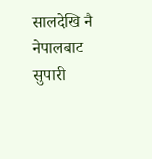सालदेखि नै नेपालबाट सुपारी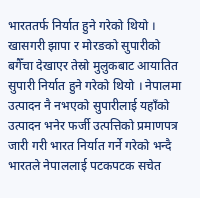भारततर्फ निर्यात हुने गरेको थियो । खासगरी झापा र मोरङको सुपारीको बगैँचा देखाएर तेस्रो मुलुकबाट आयातित सुपारी निर्यात हुने गरेको थियो । नेपालमा उत्पादन नै नभएको सुपारीलाई यहाँको उत्पादन भनेर फर्जी उत्पत्तिको प्रमाणपत्र जारी गरी भारत निर्यात गर्ने गरेको भन्दै भारतले नेपाललाई पटकपटक सचेत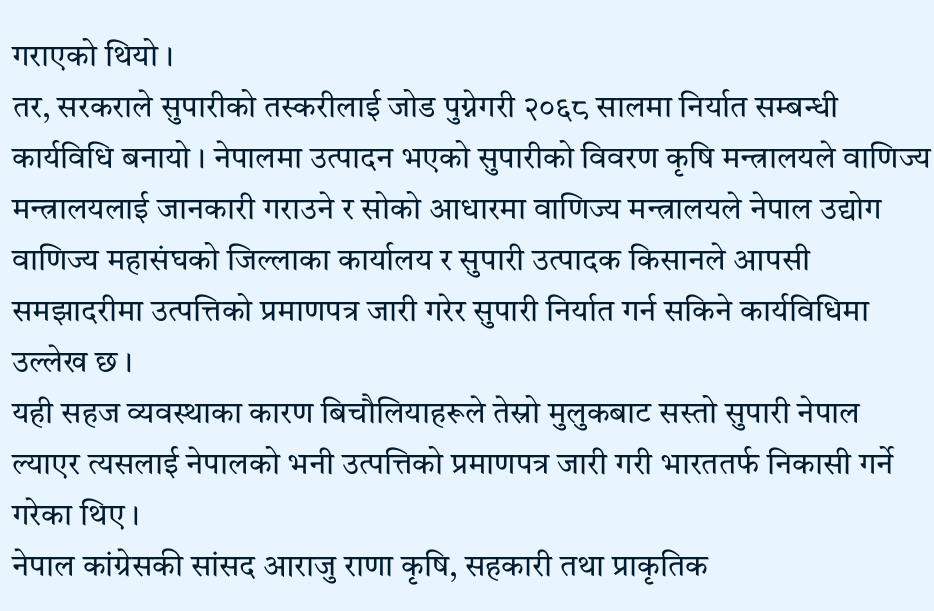गराएको थियो ।
तर, सरकराले सुपारीको तस्करीलाई जोड पुग्नेगरी २०६८ सालमा निर्यात सम्बन्धी कार्यविधि बनायो । नेपालमा उत्पादन भएको सुपारीको विवरण कृषि मन्त्रालयले वाणिज्य मन्त्रालयलाई जानकारी गराउने र सोको आधारमा वाणिज्य मन्त्रालयले नेपाल उद्योग वाणिज्य महासंघको जिल्लाका कार्यालय र सुपारी उत्पादक किसानले आपसी समझादरीमा उत्पत्तिको प्रमाणपत्र जारी गरेर सुपारी निर्यात गर्न सकिने कार्यविधिमा उल्लेख छ ।
यही सहज व्यवस्थाका कारण बिचौलियाहरूले तेस्रो मुलुकबाट सस्तो सुपारी नेपाल ल्याएर त्यसलाई नेपालको भनी उत्पत्तिको प्रमाणपत्र जारी गरी भारततर्फ निकासी गर्ने गरेका थिए ।
नेपाल कांग्रेसकी सांसद आराजु राणा कृषि, सहकारी तथा प्राकृतिक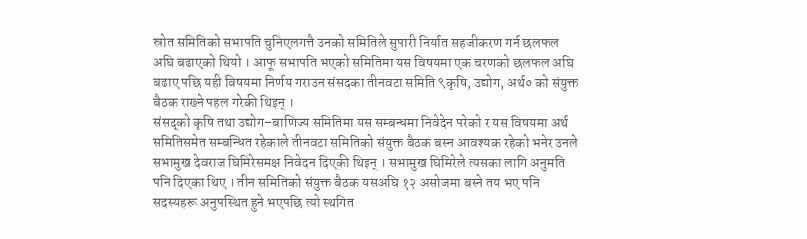स्रोत समितिको सभापति चुनिएलगत्तै उनको समितिले सुपारी निर्यात सहजीकरण गर्न छलफल अघि बढाएको थियो । आफू सभापति भएको समितिमा यस विषयमा एक चरणको छलफल अघि बढाए पछि यही विषयमा निर्णय गराउन संसदका तीनवटा समिति ९कृषि, उद्योग, अर्थ० को संयुक्त बैठक राख्ने पहल गरेकी थिइन् ।
संसद्को कृषि तथा उद्योग–बाणिज्य समितिमा यस सम्बन्धमा निवेदेन परेको र यस विषयमा अर्थ समितिसमेत सम्बन्धित रहेकाले तीनवटा समितिको संयुक्त बैठक बस्न आवश्यक रहेको भनेर उनले सभामुख देवराज घिमिरेसमक्ष निवेदन दिएकी थिइन् । सभामुख घिमिरेले त्यसका लागि अनुमति पनि दिएका थिए । तीन समितिको संयुक्त बैठक यसअघि १२ असोजमा बस्ने तय भए पनि सदस्यहरू अनुपस्थित हुने भएपछि त्यो स्थगित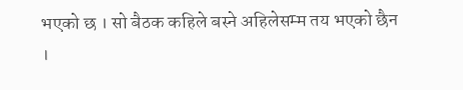भएको छ । सो बैठक कहिले बस्ने अहिलेसम्म तय भएको छैन ।